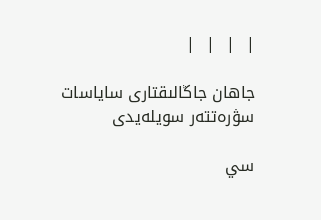|  |  |  |

جاھان جاڭالىقتارى ساياسات سۋرەتتەر سويلەيدى

سي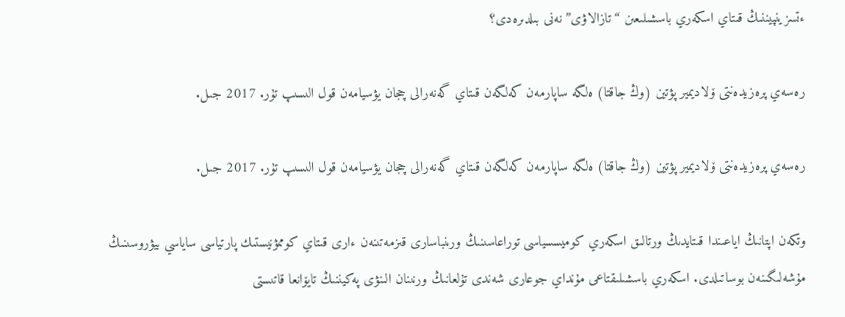ءتسزينپيننىڭ قىتاي اسكەري باسشىلىعىن “تازالاۋى” نەنى بىلدىرەدى؟

رەسەي پرەزيدەنتى ۆلاديمير پۋتين (وڭ جاقتا) ەلگە ساپارمەن كەلگەن قىتاي گەنەرالى چجان يۋسيامەن قول الىسىپ تۇر. 2017 جىل.

رەسەي پرەزيدەنتى ۆلاديمير پۋتين (وڭ جاقتا) ەلگە ساپارمەن كەلگەن قىتاي گەنەرالى چجان يۋسيامەن قول الىسىپ تۇر. 2017 جىل.

وتكەن اپتانىڭ اياعىندا قىتايدىڭ ورتالىق اسكەري كوميسسياسى توراعاسىنىڭ ورىنباسارى قىزمەتىنەن ءارى قىتاي كوممۋنيستىك پارتياسى ساياسي بيۋروسىنىڭ مۇشەلىگىنەن بوساتىلدى. اسكەري باسشىلىقتاعى مۇنداي جوعارى شەندى تۇلعانىڭ ورنىنان الىنۋى پەكيننىڭ تايۆانعا قاتىستى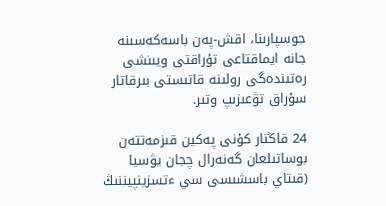جوسپارىنا، اقش-پەن باسەكەسىنە جانە ايماقتاعى تۇراقتى ويىنشى رەتىندەگى رولىنە قاتىستى بىرقاتار سۇراق تۋعىزىپ وتىر.

24 قاڭتار كۇنى پەكين قىزمەتتەن بوساتىلعان گەنەرال چجان يۋسيا (قىتاي باسشىسى سي ءتسزينپيننىڭ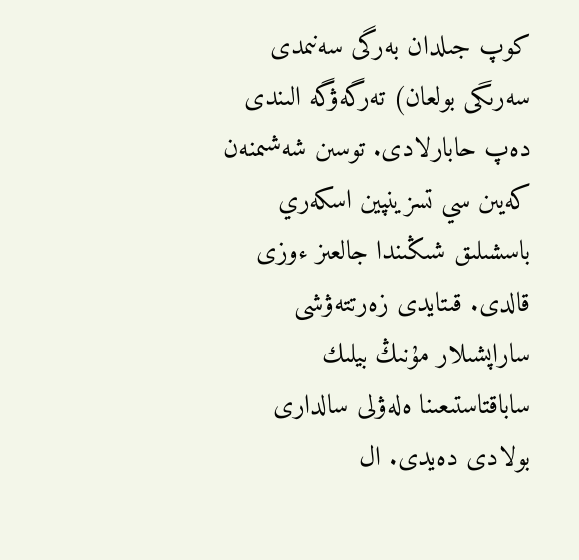كوپ جىلدان بەرگى سەنىمدى سەرىگى بولعان) تەرگەۋگە الىندى دەپ حابارلادى. توسىن شەشىمنەن كەيىن سي تسزينپين اسكەري باسشىلىق شىڭىندا جالعىز ءوزى قالدى. قىتايدى زەرتتەۋشى ساراپشىلار مۇنىڭ بيلىك ساباقتاستىعىنا ەلەۋلى سالدارى بولادى دەيدى. ال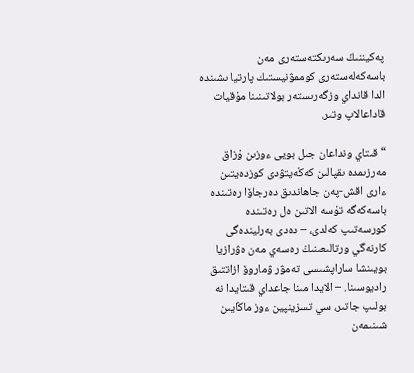پەكيننىڭ سەرىكتەستەرى مەن باسەكەلەستەرى كوممۋنيستىك پارتيا ىشىندە الدا قانداي وزگەرىستەر بولاتىنىنا مۇقيات قاداعالاپ وتىر.

“قىتاي ونداعان جىل بويى ءوزىن ۇزاق مەرزىمدە ىقپالىن كەڭەيتۋدى كوزدەيتىن ءارى اقش-پەن جاھاندىق دەرجاۆا رەتىندە باسەكەگە تۇسە الاتىن ەل رەتىندە كورسەتىپ كەلدى، – دەدى بەرليندەگى كارنەگي ورتالىعىنىڭ رەسەي مەن ەۋرازيا بويىنشا ساراپشىسى تەمۋر ۋماروۆ ازاتتىق راديوسىنا. – الايدا مىنا جاعداي قىتايدا نە بولىپ جاتىر، سي تسزينپين ءوز ماڭايىن شىنىمەن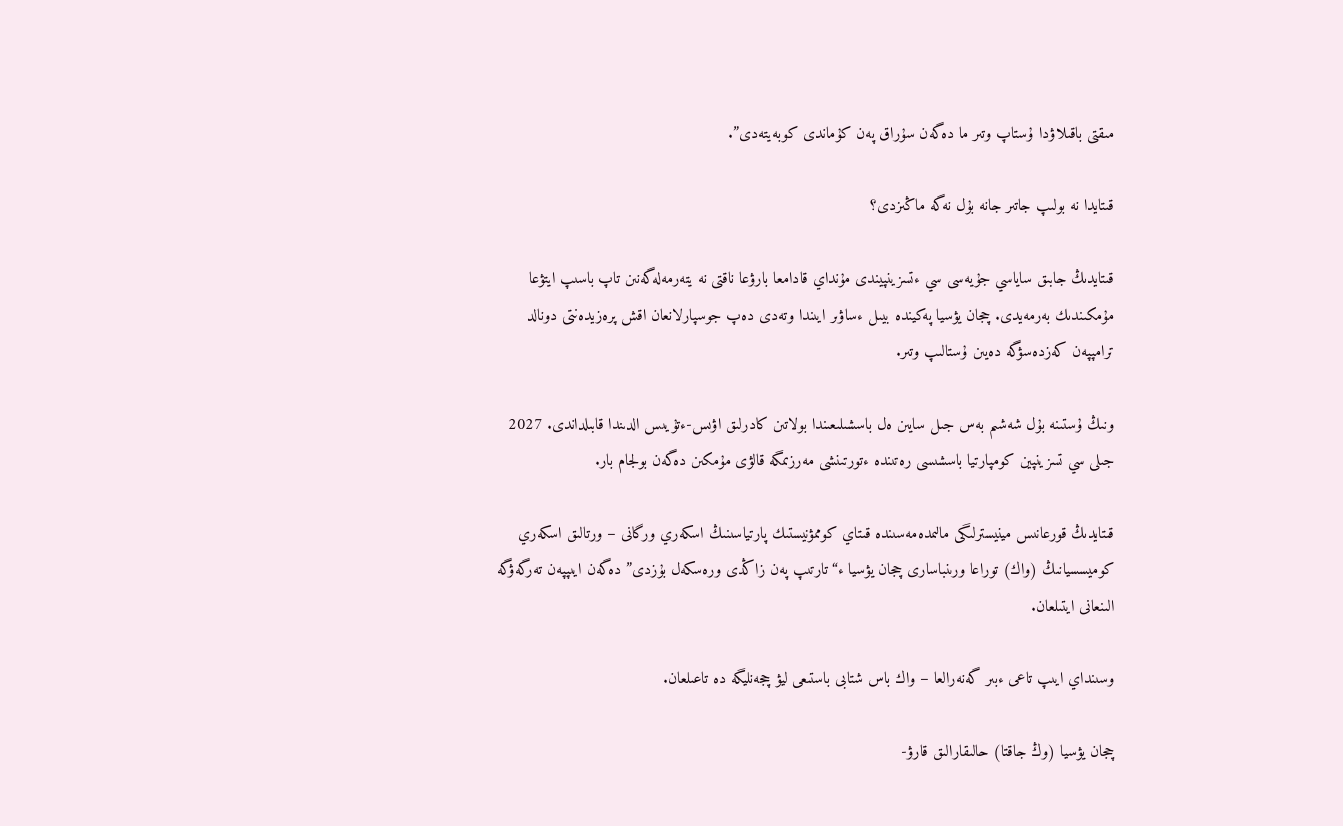مىقتى باقىلاۋدا ۇستاپ وتىر ما دەگەن سۇراق پەن كۇماندى كوبەيتەدى”.

قىتايدا نە بولىپ جاتىر جانە بۇل نەگە ماڭىزدى؟

قىتايدىڭ جابىق ساياسي جۇيەسى سي ءتسزينپيندى مۇنداي قادامعا بارۋعا ناقتى نە يتەرمەلەگەنىن تاپ باسىپ ايتۋعا مۇمكىندىك بەرمەيدى. چجان يۋسيا پەكيندە بيىل ءساۋىر ايىندا وتەدى دەپ جوسپارلانعان اقش پرەزيدەنتى دونالد ترامپپەن كەزدەسۋگە دەيىن ۇستالىپ وتىر.

ونىڭ ۇستىنە بۇل شەشىم بەس جىل سايىن ەل باسشىلىعىندا بولاتىن كادرلىق اۋىس-ءتۇيىس الدىندا قابىلداندى. 2027 جىلى سي تسزينپين كومپارتيا باسشىسى رەتىندە ءتورتىنشى مەرزىمگە قالۋى مۇمكىن دەگەن بولجام بار.

قىتايدىڭ قورعانىس مينيسترلىگى مالىمدەمەسىندە قىتاي كوممۋنيستىك پارتياسىنىڭ اسكەري ورگانى – ورتالىق اسكەري كوميسسيانىڭ (واك) توراعا ورىنباسارى چجان يۋسيا ء“تارتىپ پەن زاڭدى ورەسكەل بۇزدى” دەگەن ايىپپەن تەرگەۋگە الىنعانى ايتىلعان.

وسىنداي ايىپ تاعى ءبىر گەنەرالعا – واك باس شتابى باستىعى ليۋ چجەنليگە دە تاعىلعان.

چجان يۋسيا (وڭ جاقتا) حالىقارالىق قارۋ-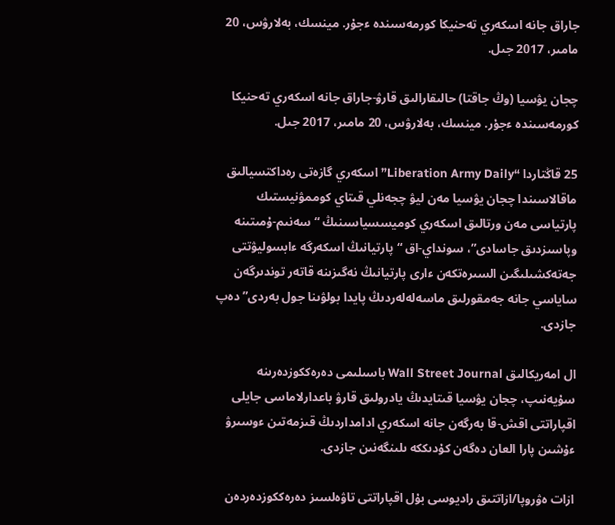جاراق جانە اسكەري تەحنيكا كورمەسىندە ءجۇر. مينسك، بەلارۋس، 20 مامىر، 2017 جىل.

چجان يۋسيا (وڭ جاقتا) حالىقارالىق قارۋ-جاراق جانە اسكەري تەحنيكا كورمەسىندە ءجۇر. مينسك، بەلارۋس، 20 مامىر، 2017 جىل.

25 قاڭتاردا “Liberation Army Daily” اسكەري گازەتى رەداكتسيالىق ماقالاسىندا چجان يۋسيا مەن ليۋ چجەنلي قىتاي كوممۋنيستىك پارتياسى مەن ورتالىق اسكەري كوميسسياسىنىڭ “سەنىم-ۇمىتىنە وپاسىزدىق جاسادى”، سونداي-اق “پارتيانىڭ اسكەرگە ءابسوليۋتتى جەتەكشىلىگىن السىرەتكەن ءارى پارتيانىڭ نەگىزىنە قاتەر توندىرگەن ساياسي جانە جەمقورلىق ماسەلەلەردىڭ پايدا بولۋىنا جول بەردى” دەپ جازدى.

ال امەريكالىق Wall Street Journal باسىلىمى دەرەككوزدەرىنە سۇيەنىپ، چجان يۋسيا قىتايدىڭ يادرولىق قارۋ باعدارلاماسى جايلى اقپاراتتى اقش-قا بەرگەن جانە اسكەري ادامداردىڭ قىزمەتىن ءوسىرۋ ءۇشىن پارا العان دەگەن كۇدىككە ىلىنگەنىن جازدى.

ازات ەۋروپا/ازاتتىق راديوسى بۇل اقپاراتتى تاۋەلسىز دەرەككوزدەردەن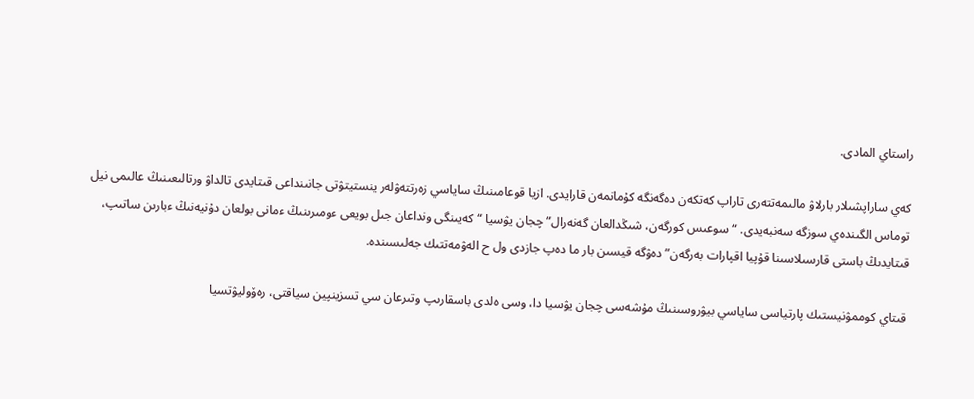راستاي المادى.

كەي ساراپشىلار بارلاۋ مالىمەتتەرى تاراپ كەتكەن دەگەنگە كۇمانمەن قارايدى. ازيا قوعامىنىڭ ساياسي زەرتتەۋلەر ينستيتۋتى جانىنداعى قىتايدى تالداۋ ورتالىعىنىڭ عالىمى نيل توماس الگىندەي سوزگە سەنبەيدى. “سوعىس كورگەن، شىڭدالعان گەنەرال” چجان يۋسيا “كەيىنگى ونداعان جىل بويعى ءومىرىنىڭ ءمانى بولعان دۇنيەنىڭ ءبارىن ساتىپ، قىتايدىڭ باستى قارسىلاسىنا قۇپيا اقپارات بەرگەن” دەۋگە قيسىن بار ما دەپ جازدى ول ح الەۋمەتتىك جەلىسىندە.

قىتاي كوممۋنيستىك پارتياسى ساياسي بيۋروسىنىڭ مۇشەسى چجان يۋسيا دا، وسى ەلدى باسقارىپ وتىرعان سي تسزينپين سياقتى، رەۆوليۋتسيا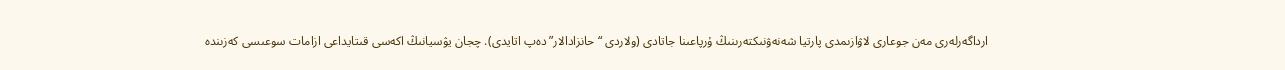ارداگەرلەرى مەن جوعارى لاۋازىمدى پارتيا شەنەۋنىكتەرىنىڭ ۇرپاعىنا جاتادى (ولاردى “حانزادالار” دەپ اتايدى). چجان يۋسيانىڭ اكەسى قىتايداعى ازامات سوعىسى كەزىندە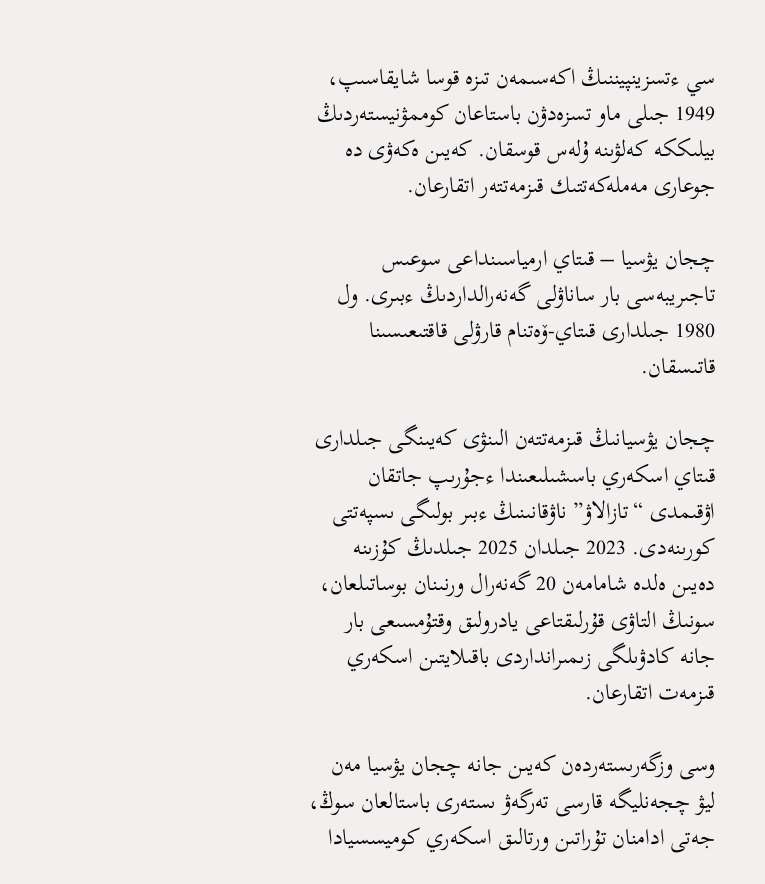سي ءتسزينپيننىڭ اكەسىمەن تىزە قوسا شايقاسىپ، 1949 جىلى ماو تسزەدۋن باستاعان كوممۋنيستەردىڭ بيلىككە كەلۋىنە ۇلەس قوسقان. كەيىن ەكەۋى دە جوعارى مەملەكەتتىك قىزمەتتەر اتقارعان.

چجان يۋسيا – قىتاي ارمياسىنداعى سوعىس تاجىريبەسى بار ساناۋلى گەنەرالداردىڭ ءبىرى. ول 1980 جىلدارى قىتاي-ۆەتنام قارۋلى قاقتىعىسىنا قاتىسقان.

چجان يۋسيانىڭ قىزمەتتەن الىنۋى كەيىنگى جىلدارى قىتاي اسكەري باسشىلىعىندا ءجۇرىپ جاتقان اۋقىمدى “تازالاۋ” ناۋقانىنىڭ ءبىر بولىگى ىسپەتتى كورىنەدى. 2023 جىلدان 2025 جىلدىڭ كۇزىنە دەيىن ەلدە شامامەن 20 گەنەرال ورنىنان بوساتىلعان، سونىڭ التاۋى قۇرلىقتاعى يادرولىق وقتۇمسىعى بار جانە كادۋىلگى زىمىرانداردى باقىلايتىن اسكەري قىزمەت اتقارعان.

وسى وزگەرىستەردەن كەيىن جانە چجان يۋسيا مەن ليۋ چجەنليگە قارسى تەرگەۋ ىستەرى باستالعان سوڭ، جەتى ادامنان تۇراتىن ورتالىق اسكەري كوميسسيادا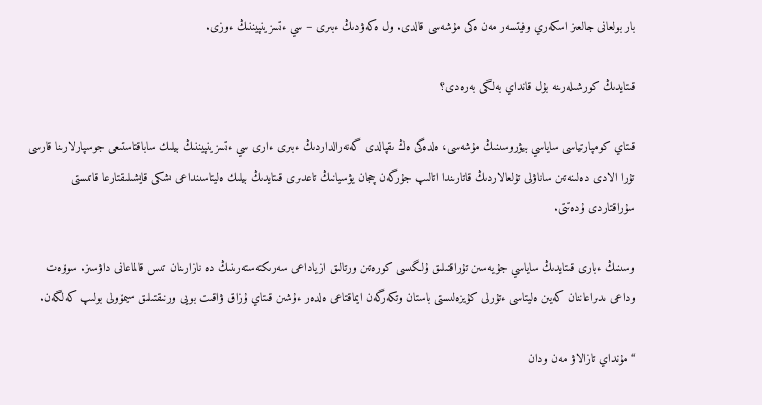بار بولعانى جالعىز اسكەري وفيتسەر مەن ەكى مۇشەسى قالدى. ول ەكەۋدىڭ ءبىرى – سي ءتسزينپيننىڭ ءوزى.

قىتايدىڭ كورشىلەرىنە بۇل قانداي بەلگى بەرەدى؟

قىتاي كومپارتياسى ساياسي بيۋروسىنىڭ مۇشەسى، ەلدەگى ەڭ ىقپالدى گەنەرالداردىڭ ءبىرى ءارى سي ءتسزينپيننىڭ بيلىك ساباقتاستىعى جوسپارلارىنا قارسى تۇرا الادى دەلىنەتىن ساناۋلى تۇلعالاردىڭ قاتارىندا اتالىپ جۇرگەن چجان يۋسيانىڭ تاعدىرى قىتايدىڭ بيلىك ەليتاسىنداعى ىشكى قايشىلىقتارعا قاتىستى سۇراقتاردى ۇدەتتى.

وسىنىڭ ءبارى قىتايدىڭ ساياسي جۇيەسىن تۇراقتىلىق ۇلگىسى كورەتىن ورتالىق ازياداعى سەرىكتەستەرىنىڭ دە نازارىنان تىس قالماعانى داۋسىز. سوۆەت وداعى ىدىراعاننان كەيىن ەليتاسى ءتۇرلى كۇيزەلىستى باستان وتكەرگەن ايماقتاعى ەلدەر ءۇشىن قىتاي ۇزاق ۋاقىت بويى ورنىقتىلىق سيمۆولى بولىپ كەلگەن.

“مۇنداي تازالاۋ مەن ودان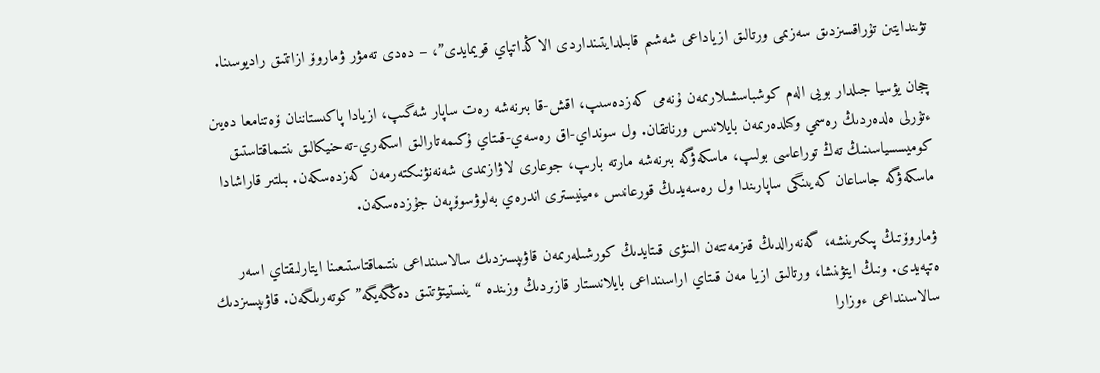تۋىندايتىن تۇراقسىزدىق سەزىمى ورتالىق ازياداعى شەشىم قابىلدايتىنداردى الاڭداتپاي قويمايدى”، – دەدى تەمۋر ۋماروۆ ازاتتىق راديوسىنا.

چجان يۋسيا جىلدار بويى الەم كوشباسشىلارىمەن ۇنەمى كەزدەسىپ، اقش-قا بىرنەشە رەت ساپار شەگىپ، ازيادا پاكىستاننان ۆەتنامعا دەيىن ءتۇرلى ەلدەردىڭ رەسمي وكىلدەرىمەن بايلانىس ورناتقان. ول سونداي-اق رەسەي-قىتاي ۇكىمەتارالىق اسكەري-تەحنيكالىق ىنتىماقتاستىق كوميسسياسىنىڭ تەڭ توراعاسى بولىپ، ماسكەۋگە بىرنەشە مارتە بارىپ، جوعارى لاۋازىمدى شەنەنۋنىكتەرمەن كەزدەسكەن. بىلتىر قاراشادا ماسكەۋگە جاساعان كەيىنگى ساپارىندا ول رەسەيدىڭ قورعانىس ءمينيسترى اندرەي بەلوۋسوۆپەن جۇزدەسكەن.

ۋماروۆتىڭ پىكىرىنشە، گەنەرالدىڭ قىزمەتتەن الىنۋى قىتايدىڭ كورشىلەرىمەن قاۋىپسىزدىك سالاسىنداعى ىنتىماقتاستىعىنا ايتارلىقتاي اسەر ەتپەيدى. ونىڭ ايتۋىنشا، ورتالىق ازيا مەن قىتاي اراسىنداعى بايلانىستار قازىردىڭ وزىندە “ينستيتۋتتىق دەڭگەيگە” كوتەرىلگەن. قاۋىپسىزدىك سالاسىنداعى ءوزارا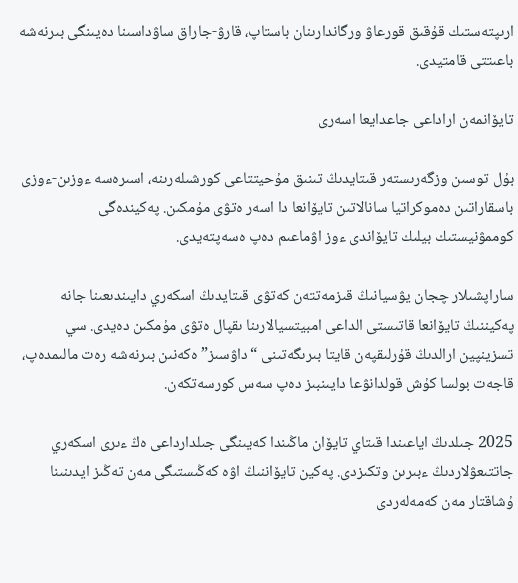ارىپتەستىك قۇقىق قورعاۋ ورگاندارىنان باستاپ، قارۋ-جاراق ساۋداسىنا دەيىنگى بىرنەشە باعىتتى قامتيدى.

تايۆانمەن اراداعى جاعدايعا اسەرى

بۇل توسىن وزگەرىستەر قىتايدىڭ تىنىق مۇحيتتاعى كورشىلەرىنە، اسىرەسە ءوزىن-ءوزى باسقاراتىن دەموكراتيا سانالاتىن تايۆانعا دا اسەر ەتۋى مۇمكىن. پەكيندەگى كوممۋنيستىك بيلىك تايۆاندى ءوز اۋماعىم دەپ ەسەپتەيدى.

ساراپشىلار چجان يۋسيانىڭ قىزمەتتەن كەتۋى قىتايدىڭ اسكەري دايىندىعىنا جانە پەكيننىڭ تايۆانعا قاتىستى الداعى امبيتسيالارىنا ىقپال ەتۋى مۇمكىن دەيدى. سي تسزينپين ارالدىڭ قۇرلىقپەن قايتا بىرىگەتىنى “داۋسىز” ەكەنىن بىرنەشە رەت مالىمدەپ، قاجەت بولسا كۇش قولدانۋعا دايىنبىز دەپ سەس كورسەتكەن.

2025 جىلدىڭ اياعىندا قىتاي تايۆان ماڭىندا كەيىنگى جىلدارداعى ەڭ ءىرى اسكەري جاتتىعۋلاردىڭ ءبىرىن وتكىزدى. پەكين تايۆاننىڭ اۋە كەڭىستىگى مەن تەڭىز ايدىنىنا ۇشاقتار مەن كەمەلەردى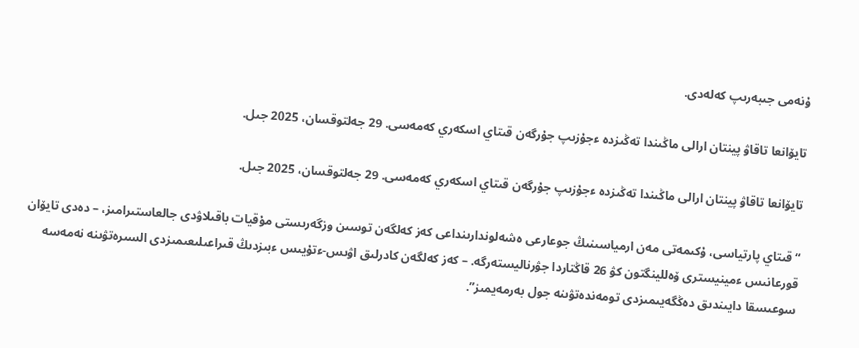ۇنەمى جىبەرىپ كەلەدى.

تايۆانعا تاقاۋ پينتان ارالى ماڭىندا تەڭىزدە ءجۇزىپ جۇرگەن قىتاي اسكەري كەمەسى. 29 جەلتوقسان، 2025 جىل.

تايۆانعا تاقاۋ پينتان ارالى ماڭىندا تەڭىزدە ءجۇزىپ جۇرگەن قىتاي اسكەري كەمەسى. 29 جەلتوقسان، 2025 جىل.

“قىتاي پارتياسى، ۇكىمەتى مەن ارمياسىنىڭ جوعارعى ەشەلوندارىنداعى كەز كەلگەن توسىن وزگەرىستى مۇقيات باقىلاۋدى جالعاستىرامىز، – دەدى تايۆان قورعانىس ءمينيسترى ۆەللينگتون كۋ 26 قاڭتاردا جۋرناليستەرگە. – كەز كەلگەن كادرلىق اۋىس-ءتۇيىس ءبىزدىڭ قىراعىلىعىمىزدى السىرەتۋىنە نەمەسە سوعىسقا دايىندىق دەڭگەيىمىزدى تومەندەتۋىنە جول بەرمەيمىز”.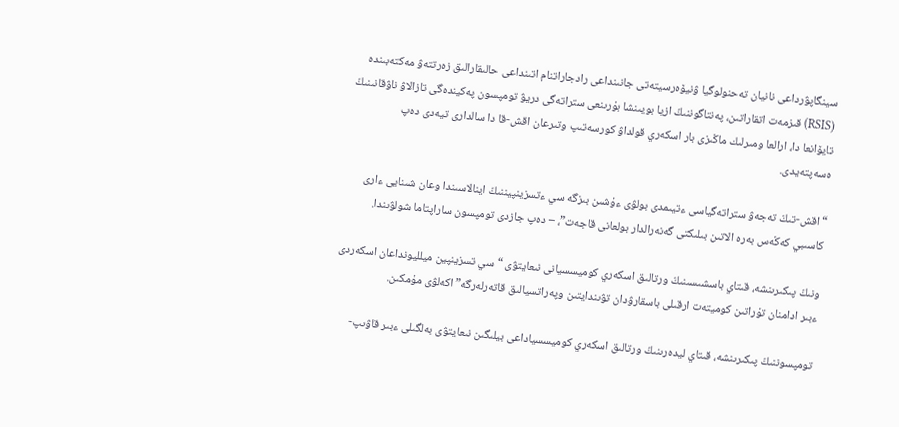سينگاپۋرداعى نانيان تەحنولوگيا ۋنيۆەرسيتەتى جانىنداعى رادجاراتنام اتىنداعى حالىقارالىق زەرتتەۋ مەكتەبىندە (RSIS) قىزمەت اتقاراتىن، پەنتاگوننىڭ ازيا بويىنشا بۇرىنعى ستراتەگى دريۋ تومپسون پەكيندەگى تازالاۋ ناۋقانىنىڭ تايۆانعا دا، ارالعا ومىرلىك ماڭىزى بار اسكەري قولداۋ كورسەتىپ وتىرعان اقش-قا دا سالدارى تيەدى دەپ ەسەپتەيدى.

“اقش-تىڭ تەجەۋ ستراتەگياسى ءتيىمدى بولۋى ءۇشىن بىزگە سي ءتسزينپيننىڭ اينالاسىندا وعان شىنايى ءارى كاسىبي كەڭەس بەرە الاتىن بىلىكتى گەنەرالدار بولعانى قاجەت”، – دەپ جازدى تومپسون ساراپتاما شولۋىندا.

ونىڭ پىكىرىنشە، قىتاي باسشىسىنىڭ ورتالىق اسكەري كوميسسيانى نىعايتۋى “سي تسزينپين ميلليونداعان اسكەردى ءبىر ادامنان تۇراتىن كوميتەت ارقىلى باسقارۋدان تۋىندايتىن وپەراتسيالىق قاتەرلەرگە” اكەلۋى مۇمكىن.

تومپسوننىڭ پىكىرىنشە، قىتاي ليدەرىنىڭ ورتالىق اسكەري كوميسسياداعى بيلىگىن نىعايتۋى بەلگىلى ءبىر قاۋىپ-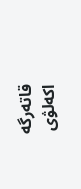قاتەرگە اكەلۋى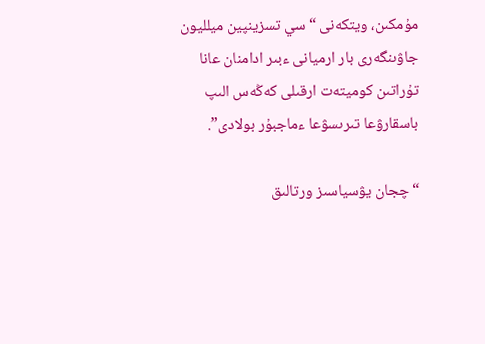مۇمكىن، ويتكەنى “سي تسزينپين ميلليون جاۋىنگەرى بار ارميانى ءبىر ادامنان عانا تۇراتىن كوميتەت ارقىلى كەڭەس الىپ باسقارۋعا تىرىسۋعا ءماجبۇر بولادى”.

“چجان يۋسياسىز ورتالىق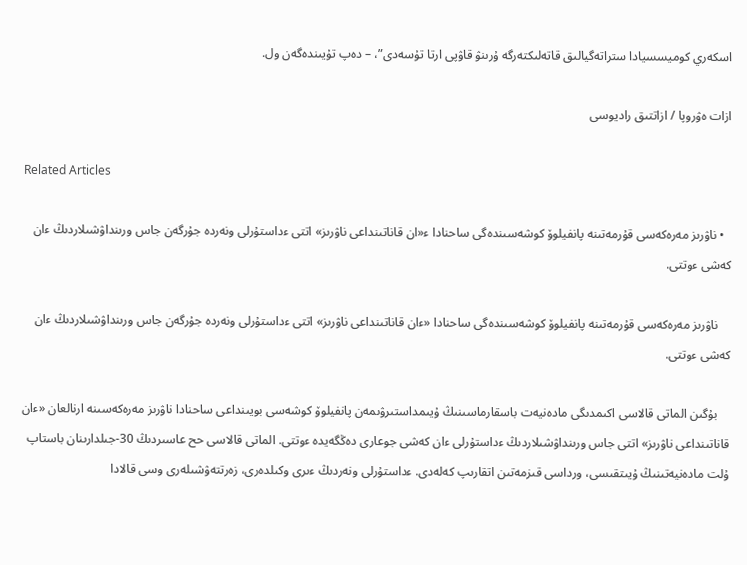اسكەري كوميسسيادا ستراتەگيالىق قاتەلىكتەرگە ۇرىنۋ قاۋپى ارتا تۇسەدى”، – دەپ تۇيىندەگەن ول.

ازات ەۋروپا / ازاتتىق راديوسى

Related Articles

  • ناۋرىز مەرەكەسى قۇرمەتىنە پانفيلوۆ كوشەسىندەگى ساحنادا ء«ان قاناتىنداعى ناۋرىز» اتتى ءداستۇرلى ونەردە جۇرگەن جاس ورىنداۋشىلاردىڭ ءان كەشى ءوتتى.

    ناۋرىز مەرەكەسى قۇرمەتىنە پانفيلوۆ كوشەسىندەگى ساحنادا «ءان قاناتىنداعى ناۋرىز» اتتى ءداستۇرلى ونەردە جۇرگەن جاس ورىنداۋشىلاردىڭ ءان كەشى ءوتتى.

    بۇگىن الماتى قالاسى اكىمدىگى مادەنيەت باسقارماسىنىڭ ۇيىمداستىرۋىمەن پانفيلوۆ كوشەسى بويىنداعى ساحنادا ناۋرىز مەرەكەسىنە ارنالعان «ءان قاناتىنداعى ناۋرىز» اتتى جاس ورىنداۋشىلاردىڭ ءداستۇرلى ءان كەشى جوعارى دەڭگەيدە ءوتتى. الماتى قالاسى حح عاسىردىڭ 30-جىلدارىنان باستاپ ۇلت مادەنيەتىنىڭ ۇيىتقىسى، ورداسى قىزمەتىن اتقارىپ كەلەدى. ءداستۇرلى ونەردىڭ ءىرى وكىلدەرى، زەرتتەۋشىلەرى وسى قالادا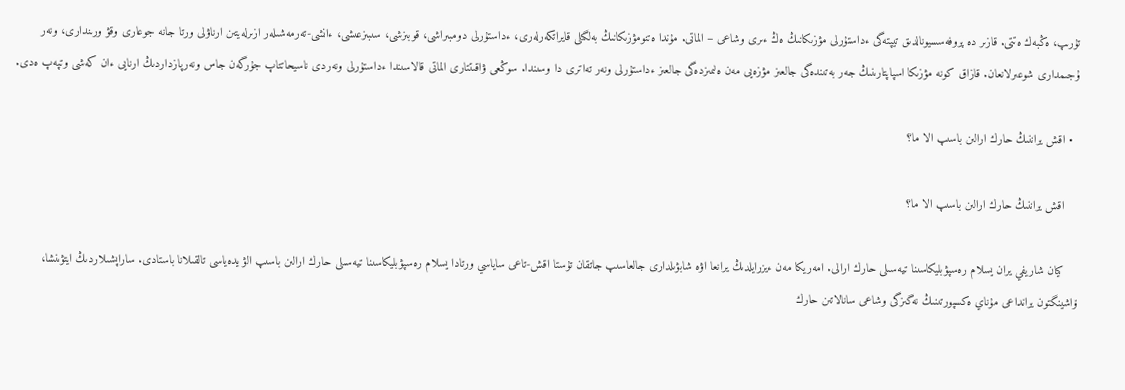تۇرىپ، ەڭبەك ەتتى. قازىر دە پروفەسسيونالدىق تيپتەگى ءداستۇرلى مۋزىكانىڭ ەڭ ءىرى وشاعى – الماتى. مۇندا ەتنومۋزىكانىڭ بەلگىلى قايراتكەرلەرى، ءداستۇرلى دومبىراشى، قوبىزشى، سىبىزعىشى، ءانشى-تەرمەشىلەر ازىرلەيتىن ارناۋلى ورتا جانە جوعارى وقۋ ورىندارى، ونەر ۇجىمدارى شوعىرلانعان. قازاق كونە مۋزىكا اسپاپتارىنىڭ جەر بەتىندەگى جالعىز مۋزەيى مەن ەلىمىزدەگى جالعىز ءداستۇرلى ونەر تەاترى دا وسىندا. سوڭعى ۋاقىتتارى الماتى قالاسىندا ءداستۇرلى ونەردى ناسيحاتتاپ جۇرگەن جاس ونەرپازداردىڭ ارنايى ءان كەشى وتپەپ ەدى.

  • اقش يراننىڭ حارك ارالىن باسىپ الا ما؟

    اقش يراننىڭ حارك ارالىن باسىپ الا ما؟

    كيان شاريفي يران يسلام رەسپۋبليكاسىنا تيەسىلى حارك ارالى. امەريكا مەن ءيزرايلدىڭ يرانعا اۋە شابۋىلدارى جالعاسىپ جاتقان تۇستا اقش-تاعى ساياسي ورتادا يسلام رەسپۋبليكاسىنا تيەسىلى حارك ارالىن باسىپ الۋ يدەياسى تالقىلانا باستادى. ساراپشىلاردىڭ ايتۋىنشا، ۆاشينگتون يرانداعى مۇناي ەكسپورتىنىڭ نەگىزگى وشاعى سانالاتىن حارك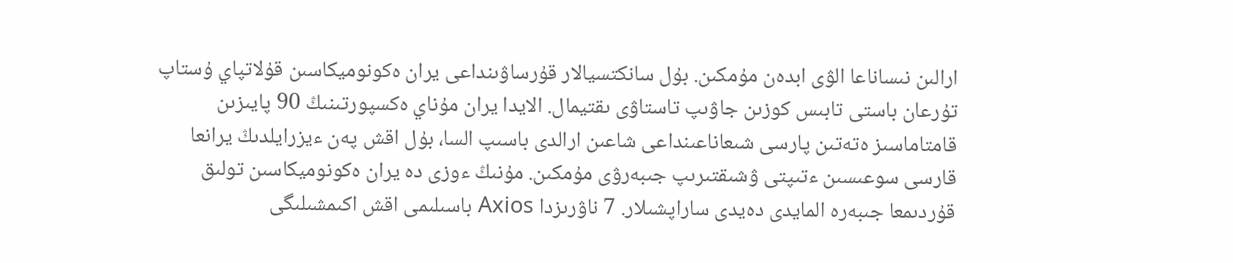ارالىن نىساناعا الۋى ابدەن مۇمكىن. بۇل سانكتسيالار قۇرساۋىنداعى يران ەكونوميكاسىن قۇلاتپاي ۇستاپ تۇرعان باستى تابىس كوزىن جاۋىپ تاستاۋى ىقتيمال. الايدا يران مۇناي ەكسپورتىنىڭ 90 پايىزىن قامتاماسىز ەتەتىن پارسى شىعاناعىنداعى شاعىن ارالدى باسىپ السا، بۇل اقش پەن ءيزرايلدىڭ يرانعا قارسى سوعىسىن ءتىپتى ۋشىقتىرىپ جىبەرۋى مۇمكىن. مۇنىڭ ءوزى دە يران ەكونوميكاسىن تولىق قۇردىمعا جىبەرە المايدى دەيدى ساراپشىلار. 7 ناۋرىزدا Axios باسىلىمى اقش اكىمشىلىگى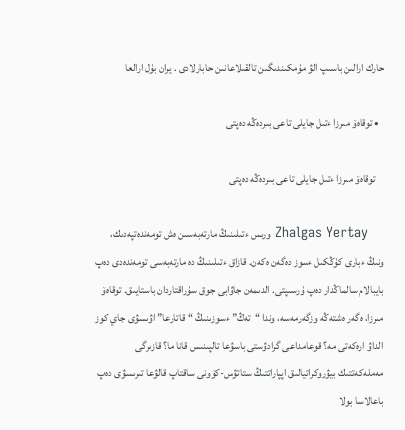حارك ارالىن باسىپ الۋ مۇمكىندىگىن تالقىلاعانىن حابارلادى . يران بۇل ارالعا

  • توقاەۆ مىرزا ءتىل جايلى تاعى بىردەڭە دەپتى

    توقاەۆ مىرزا ءتىل جايلى تاعى بىردەڭە دەپتى

    Zhalgas Yertay ورىس ءتىلىنىڭ مارتەبەسىن ەش تومەندەتپەدىك، ونىڭ ءبارى كۇڭكىل ءسوز دەگەن ەكەن. قازاق ءتىلىنىڭ دە مارتەبەسى تومەندەدى دەپ بايبالام سالماڭدار دەپ ۇرسىپتى. الدىمەن جاۋابى جوق سۇراقتاردان باستايىق. توقاەۆ مىرزا، ەگەر ەشتەڭە وزگەرمەسە، وندا “تەڭ” ءسوزىنىڭ “قاتارعا” اۋىسۋى جاي كوز الداۋ ارەكەتى مە؟ قوعامداعى گرادۋستى باسۋعا تالپىنىس قانا ما؟ قازىرگى مەملەكەتتىك بيۋروكراتيالىق اپپاراتتىڭ ستاتۋس-كۆونى ساقتاپ قالۋعا تىرىسۋى دەپ باعالاسا بولا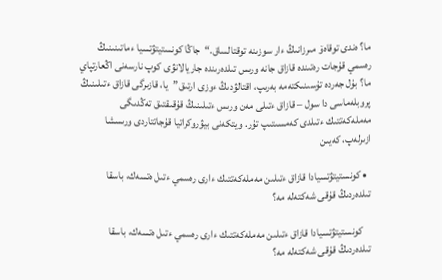ما؟ ەندى توقاەۆ مىرزانىڭ ءار سوزىنە توقتالساق.“جاڭا كونستيتۋتسيا ءماتىنىنىڭ رەسمي قۇجات رەتىندە قازاق جانە ورىس تىلدەرىندە جاريالانۋى كوپ نارسەنى اڭعارتپاي ما؟ بۇل جەردە تۇسىنىكتەمە بەرىپ، اقتالۋدىڭ ءوزى ارتىق”يا، قازىرگى قازاق ءتىلىنىڭ پروبلەماسى دا سول – قازاق ءتىلى مەن ورىس ءتىلىنىڭ قۇقىقتىق تەڭدىگى مەملەكەتتىك ءتىلدى كەمسىتىپ تۇر. ويتكەنى بيۋروكراتيا قۇجاتتاردى ورىسشا ازىرلەپ، كەيىن

  • كونستيتۋتسيادا قازاق ءتىلىن مەملەكەتتىك ءارى رەسمي ءتىل ەتسەك، باسقا تىلدەردىڭ قۇقى شەكتەلە مە؟

    كونستيتۋتسيادا قازاق ءتىلىن مەملەكەتتىك ءارى رەسمي ءتىل ەتسەك، باسقا تىلدەردىڭ قۇقى شەكتەلە مە؟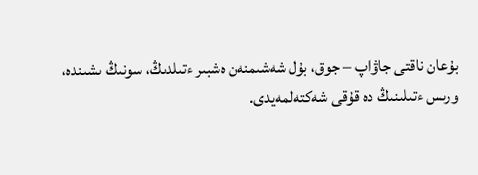بۇعان ناقتى جاۋاپ – جوق، بۇل شەشىمنەن ەشبىر ءتىلدىڭ، سونىڭ ىشىندە، ورىس ءتىلىنىڭ دە قۇقى شەكتەلمەيدى.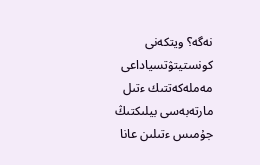نەگە؟ ويتكەنى كونستيتۋتسياداعى مەملەكەتتىك ءتىل مارتەبەسى بيلىكتىڭ جۇمىس ءتىلىن عانا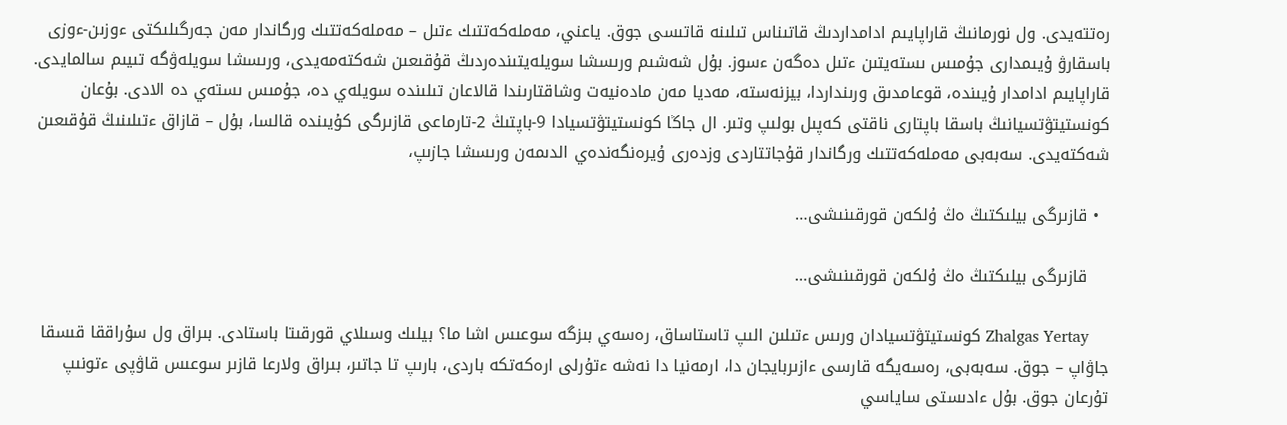رەتتەيدى. ول نورمانىڭ قاراپايىم ادامداردىڭ قاتىناس تىلىنە قاتىسى جوق. ياعني، مەملەكەتتىك ءتىل – مەملەكەتتىك ورگاندار مەن جەرگىلىكتى ءوزىن-ءوزى باسقارۋ ۇيىمدارى جۇمىس ىستەيتىن ءتىل دەگەن ءسوز. بۇل شەشىم ورىسشا سويلەيتىندەردىڭ قۇقىعىن شەكتەمەيدى، ورىسشا سويلەۋگە تىيىم سالمايدى. قاراپايىم ادامدار ۇيىندە، قوعامدىق ورىنداردا، بيزنەستە، مەديا مەن مادەنيەت وشاقتارىندا قالاعان تىلىندە سويلەي دە، جۇمىس ىستەي دە الادى. بۇعان كونستيتۋتسيانىڭ باسقا باپتارى ناقتى كەپىل بولىپ وتىر. ال جاڭا كونستيتۋتسيادا 9-باپتىڭ 2-تارماعى قازىرگى كۇيىندە قالسا، بۇل – قازاق ءتىلىنىڭ قۇقىعىن شەكتەيدى. سەبەبى مەملەكەتتىك ورگاندار قۇجاتتاردى وزدەرى ۇيرەنگەندەي الدىمەن ورىسشا جازىپ،

  • قازىرگى بيلىكتىڭ ەڭ ۇلكەن قورقىنىشى…

    قازىرگى بيلىكتىڭ ەڭ ۇلكەن قورقىنىشى…

    Zhalgas Yertay كونستيتۋتسيادان ورىس ءتىلىن الىپ تاستاساق، رەسەي بىزگە سوعىس اشا ما؟ بيلىك وسىلاي قورقىتا باستادى. بىراق ول سۇراققا قىسقا جاۋاپ – جوق. سەبەبى، رەسەيگە قارسى ءازىربايجان دا، ارمەنيا دا نەشە ءتۇرلى ارەكەتكە باردى، بارىپ تا جاتىر، بىراق ولارعا قازىر سوعىس قاۋپى ءتونىپ تۇرعان جوق. بۇل ءادىستى ساياسي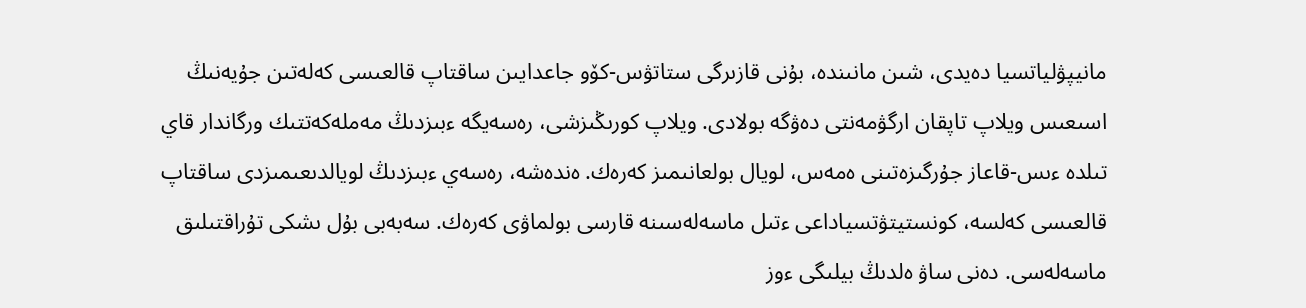مانيپۋلياتسيا دەيدى، شىن مانىندە، بۇنى قازىرگى ستاتۋس-كۆو جاعدايىن ساقتاپ قالعىسى كەلەتىن جۇيەنىڭ اسىعىس ويلاپ تاپقان ارگۋمەنتى دەۋگە بولادى. ويلاپ كورىڭىزشى، رەسەيگە ءبىزدىڭ مەملەكەتتىك ورگاندار قاي تىلدە ءىس-قاعاز جۇرگىزەتىنى ەمەس، لويال بولعانىمىز كەرەك. ەندەشە، رەسەي ءبىزدىڭ لويالدىعىمىزدى ساقتاپ قالعىسى كەلسە، كونستيتۋتسياداعى ءتىل ماسەلەسىنە قارسى بولماۋى كەرەك. سەبەبى بۇل ىشكى تۇراقتىلىق ماسەلەسى. دەنى ساۋ ەلدىڭ بيلىگى ءوز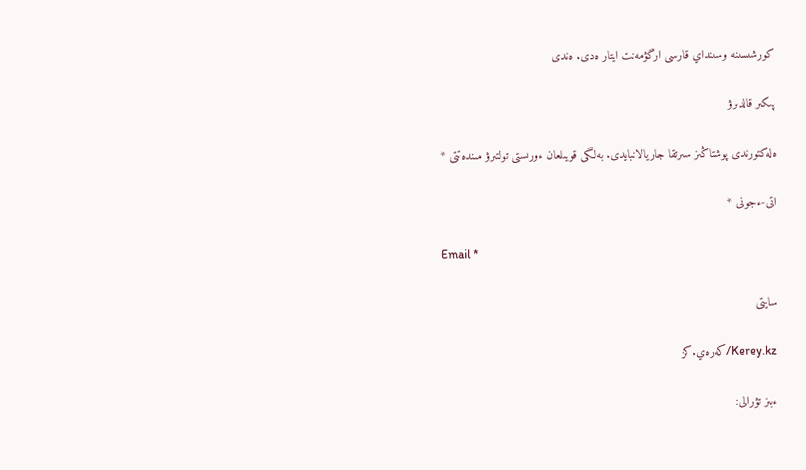كورشىسىنە وسىنداي قارسى ارگۋمەنت ايتار ەدى. ەندى

پىكىر قالدىرۋ

ەلەكتورندى پوشتاڭىز سىرتقا جاريالانبايدى. بەلگى قويىلعان ءورىستى تولتىرۋ مىندەتتى *

اتى-ءجونى *

Email *

سايتى

Kerey.kz/كەرەي.كز

ءبىز تۋرالى: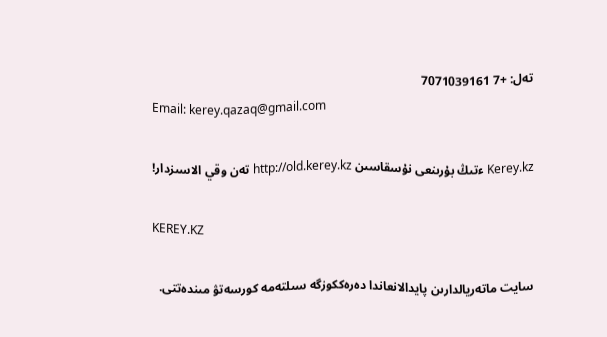تەل: +7 7071039161
Email: kerey.qazaq@gmail.com

Kerey.kz ءتىڭ بۇرىنعى نۇسقاسىن http://old.kerey.kz تەن وقي الاسىزدار!

KEREY.KZ

سايت ماتەريالدارىن پايدالانعاندا دەرەككوزگە سىلتەمە كورسەتۋ مىندەتتى.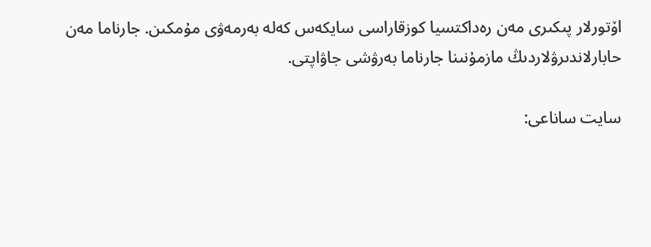اۆتورلار پىكىرى مەن رەداكتسيا كوزقاراسى سايكەس كەلە بەرمەۋى مۇمكىن. جارناما مەن حابارلاندىرۋلاردىڭ مازمۇنىنا جارناما بەرۋشى جاۋاپتى.

سايت ساناعى: